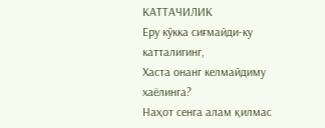КАТТАЧИЛИК
Еру кўкка сиғмайди-ку катталигинг,
Хаста онанг келмайдиму хаёлинга?
Наҳот сенга алам қилмас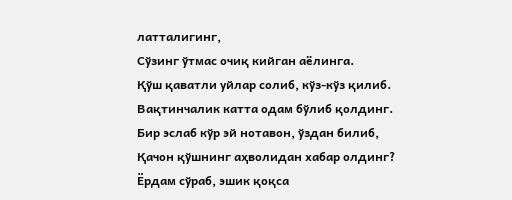латталигинг,
Сўзинг ўтмас очиқ кийган аёлинга.
Қўш қаватли уйлар солиб, кўз-кўз қилиб.
Вақтинчалик катта одам бўлиб қолдинг.
Бир эслаб кўр эй нотавон, ўздан билиб,
Қачон қўшнинг аҳволидан хабар олдинг?
Ёрдам сўраб, эшик қоқса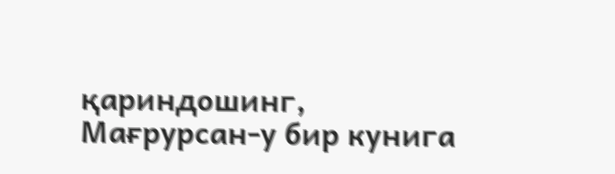қариндошинг,
Мағрурсан-у бир кунига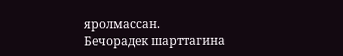яролмассан.
Бечорадек шарттагина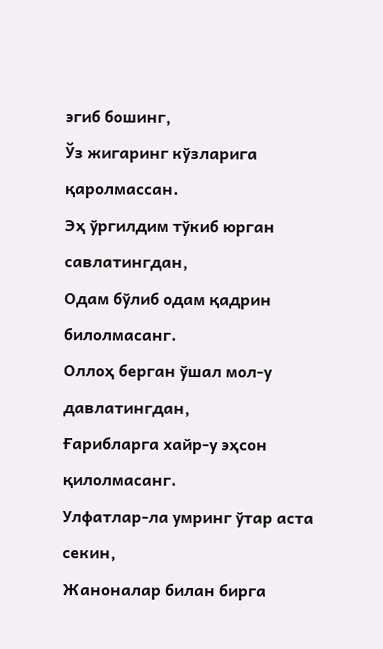эгиб бошинг,
Ўз жигаринг кўзларига қаролмассан.
Эҳ ўргилдим тўкиб юрган савлатингдан,
Одам бўлиб одам қадрин билолмасанг.
Оллоҳ берган ўшал мол-у давлатингдан,
Ғарибларга хайр-у эҳсон қилолмасанг.
Улфатлар-ла умринг ўтар аста секин,
Жаноналар билан бирга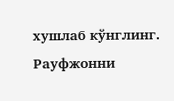хушлаб кўнглинг.
Рауфжонни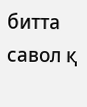битта савол қ